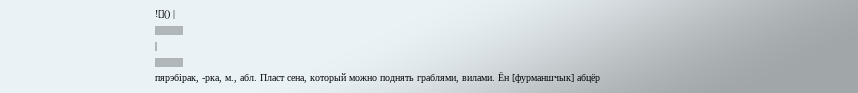![]() |
||||||||||||||
|
||||||||||||||
пярэбірак, -рка, м., абл. Пласт сена, который можно поднять граблями, вилами. Ён [фурманшчык] абцёр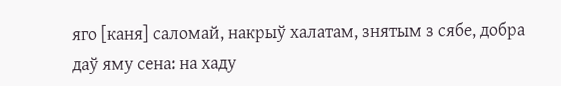яго [каня] саломай, накрыў халатам, знятым з сябе, добра даў яму сена: на хаду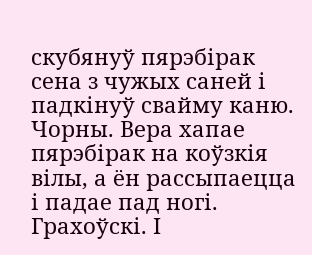скубянуў пярэбірак сена з чужых саней і падкінуў свайму каню. Чорны. Вера хапае пярэбірак на коўзкія вілы, а ён рассыпаецца і падае пад ногі. Грахоўскі. І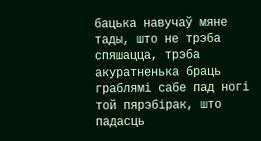бацька навучаў мяне тады, што не трэба спяшацца, трэба акуратненька браць граблямі сабе пад ногі той пярэбірак, што падасць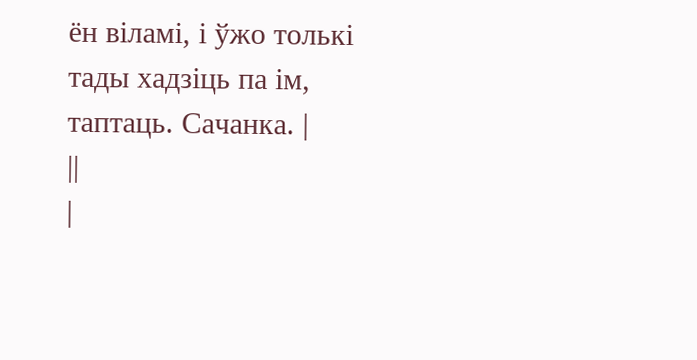ён віламі, і ўжо толькі тады хадзіць па ім, таптаць. Сачанка. |
||
|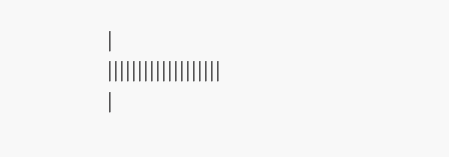|
|||||||||||||||||||
|